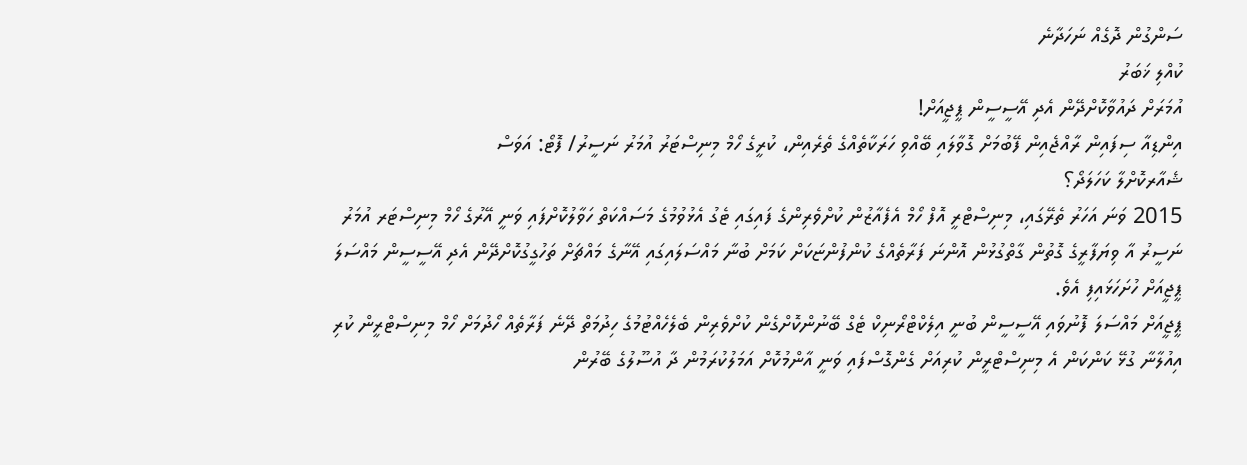ސަންގުން ދޮގެއް ނަހަދާނެ
ކުއްލި ޚަބަރު
އުމަރަށް ދައުވާކޮށްދޭން އެދި އޭސީސީން ޕީޖީއަށް!
އިންޑިއާ ސިފައިން ރާއްޖެއިން ފޭބުމަށް ގޮވާލައި ބޭއްވި ހަރަކާތެއްގެ ތެރެއިން، ކުރީގެ ހޯމް މިނިސްޓަރު އުމަރު ނަސީރު/ ފޮޓޯ: އަވަސް
ޝެއާރކޮށްލާ ކަހަލަދޯ؟
2015 ވަނަ އަހަރު ތެރޭގައި، މިނިސްޓްރީ އޮފް ހޯމް އެފެއާޒުން ކުށްވެރިންގެ ފައިގައި ޓެގު އެޅުވުމުގެ މަސައްކަތް ހަވާލުކޮށްފައި ވަނީ އޭރުގެ ހޯމް މިނިސްޓަރ އުމަރު ނަސީރު އާ ވިޔަފާރީގެ ގޮތުން ގާތްގުޅުން އޮންނަ ފަރާތެއްގެ ކުންފުންޏަކަށް ކަމަށް ބުނާ މައްސަލައިގައި އޭނާގެ މައްޗަށް ތަހުގީގުކޮށްދޭން އެދި އޭސީސީން މައްސަލަ ޕީޖީއަށް ހުށަހަޅައިފި އެވެ.
ޕީޖީއަށް މައްސަލަ ފޮނުވައި އޭސީސީން ބުނީ އިލެކްޓްރޯނިކް ޓެގް ބޭނުންކޮށްގެން ކުށްވެރިން ބެލެހެއްޓުމުގެ ހިދުމަތް ދޭނެ ފަރާތެއް ހޯދުމަށް ހޯމް މިނިސްޓްރީން ކުރި އިއުލާނާ ގުޅޭ ކަންކަން އެ މިނިސްޓްރީން ކުރިއަށް ގެންގޮސްފައި ވަނީ އާންމުކޮށް އަމަލުކުރަމުން ދާ އުސޫލުގެ ބޭރުން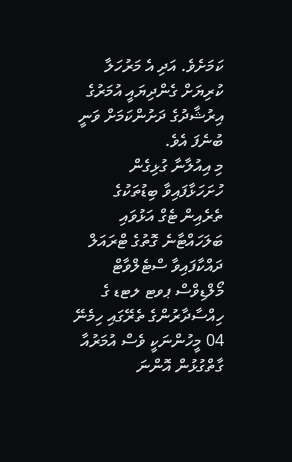ކަމަށެވެ. އަދި އެ މަރުހަލާ ކުރިޔަށް ގެންދިޔައީ އުމަރުގެ އިރުޝާދުގެ ދަށުންކަމަށް ވަނީ ބުނެފަ އެވެ.
މި އިއުލާނާ ގުޅިގެން ހުށަހަޅާފައިވާ ބިޑުތަކުގެ ތެރެއިން ޓެގް އަޅުވައި ބަލަހައްޓާނެ ގޮތުގެ ޓްރައަލް ދައްކާފައިވާ ސްޓެލްވާޓް މޯލްޑިވްސް ޕވޓ ލޓޑ ގެ ހިއްސާދާރުންގެ ތެރޭގައި ހިމެނޭ 04 މީހުންނަކީ ވެސް އުމަރުއާ ގާތްގުޅުން އޮންނަ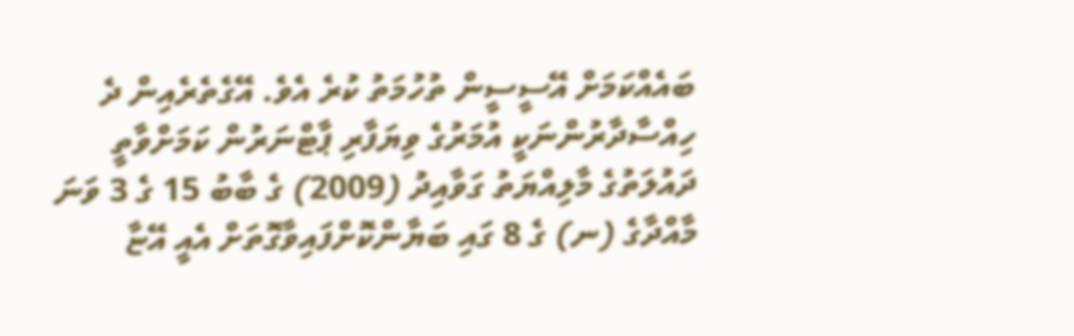ބައެއްކަމަށް އޭސީސީން ތުހުމަތު ކުރެ އެވެ. އޭގެތެރެއިން ދެ ހިއްސާދާރުންނަކީ އުމަރުގެ ވިޔަފާރި ޕާޓްނަރުން ކަމަށްވާތީ ދައުލަތުގެ މާލިއްޔަތު ގަވާއިދު (2009) ގެ ބާބު 15 ގެ 3 ވަނަ މާއްދާގެ (ނ) ގެ 8 ގައި ބަޔާންކޮށްފައިވާގޮތަށް އެއީ އޭޏާ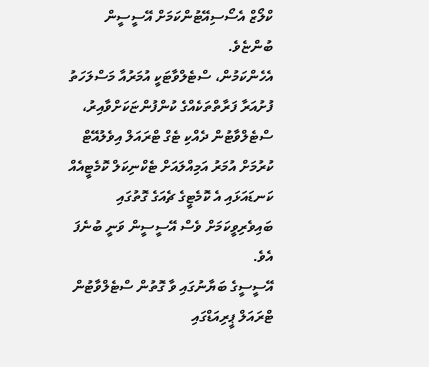ކްލޯޒް އެސޯސިއޭޓުންކަމަށް އޭސީސީން ބުންޏެވެ.
އެހެންކަމުން، ސްޓެލްވާޓަކީ އުމަރުއާ މަސްލަހަތު ފުށުއަރާ ފަރާތްތަކެއްގެ ކުންފުންޏަކަށްވާއިރު، ސްޓެލްވާޓުން ދެއްކި ޓެގް ޓްރައަލް އިވެލުއޭޓް ކުރުމަށް އުމަރު އަމިއްލައަށް ޓެކްނިކަލް ކޮމެޓީއެއް ކަނޑައަޅައި އެ ކޮމެޓީގެ ޗެއަގެ ގޮތުގައި ބައިވެރިވީކަމަށް ވެސް އޭސީސީން ވަނީ ބުނެފަ އެވެ.
އޭސީސީގެ ބަޔާނުގައި ވާ ގޮތުން ސްޓެލްވާޓުން ޓްރައަލް ޕީރިއަޑްގައި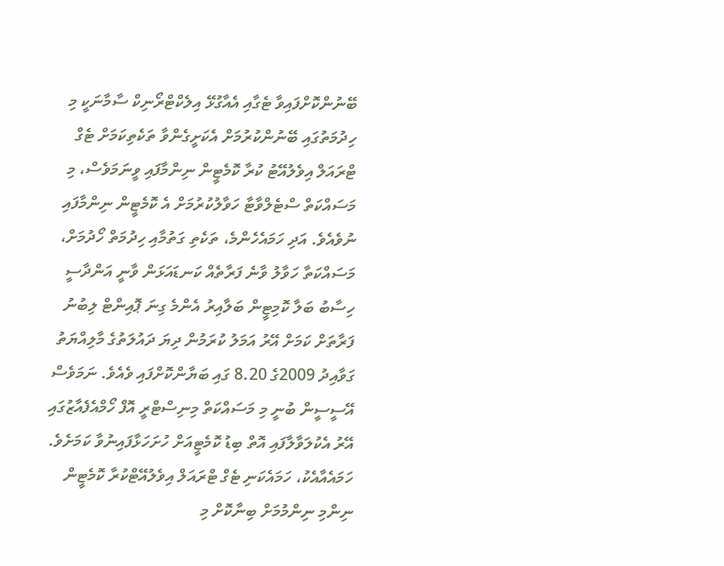ބޭނުންކޮށްފައިވާ ޓެގާއި އެއާގުޅޭ އިލެކްޓްރޯނިކް ސާމާނަކީ މި ހިދުމަތުގައި ބޭނުންކުރުމަށް އެކަށީގެންވާ ތަކެތިކަމަށް ޓެގް ޓްރައަލް އިވެލުއޭޓު ކުރާ ކޮމެޓީން ނިންމާފައި ވީނަމަވެސް، މި މަސައްކަތް ސްޓެލްވާޓާ ހަވާލުކުރުމަށް އެ ކޮމެޓީން ނިންމާފައި ނުވެއެވެ. އަދި ހަމައެހެންމެ، ތަކެތި ގަތުމާއި ހިދުމަތް ހޯދުމަށް، މަސައްކަތާ ހަވާލު ވާނެ ފަރާތެއް ކަނޑައަޅަން ވާނީ އަންދާސީ ހިސާބު ބަލާ ކޮމިޓީން ބަލާއިރު އެންމެ ގިނަ ޕޮއިންޓް ލިބުނު ފަރާތަށް ކަމަށް އޭރު އަމަލު ކުރަމުން ދިޔަ ދައުލަތުގެ މާލިއްޔަތު ގަވާއިދު 2009ގެ 8.20 ގައި ބަޔާންކޮށްފައި ވެއެވެ. ނަމަވެސް އޭސީސީން ބުނީ މި މަސައްކަތް މިނިސްޓްރީ އޮފް ހޯމްއެފެއާޒުގައި އޭރު އެކުލަވާލާފައި އޮތް ބިޑު ކޮމެޓީއަށް ހުށަހަޅާފައިނުވާ ކަމަށެވެ.
ހަމައެއާއެކު، ހަމައެކަނި ޓެގް ޓްރައަލް އިވެލުއޭޓްކުރާ ކޮމެޓީން ނިންމި ނިންމުމަށް ބިނާކޮށް މި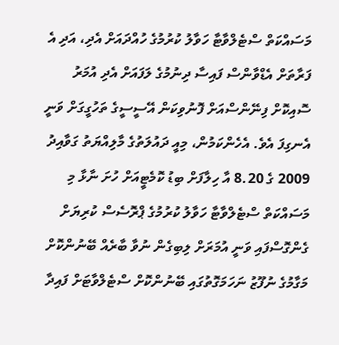މަސައްކަތް ސްޓެލްވާޓާ ހަވާލު ކުރުމުގެ ހުއްދައަށް އެދި، އަދި އެ ފަރާތަށް އެޑްވާންސް ފައިސާ ދިނުމުގެ ލަފައަށް އެދި އުމަރު ސޮއިކޮށް ފިނޭންސްއަށް ފޮނުވިކަން އޭސީސީގެ ތަހުގީގަށް ވަނީ އެނގިފަ އެވެ. އެހެންކަމުން، މިއީ ދައުލަތުގެ މާލިއްޔަތު ގަވާއިދު 2009 ގެ 8.20 އާ ހިލާފަށް ބިޑު ކޮމެޓީއަށް ހުށަ ނާޅާ މި މަސައްކަތް ސްޓެލްވާޓާ ހަވާލު ކުރުމުގެ ޕްރޮސެސް ކުރިޔަށް ގެންގޮސްފައި ވަނީ އުމަރަށް ލިބިގެން ނުވާ ބާރެއް ބޭނުންކޮށް މަގާމުގެ ނުފޫޒު ނަހަމަގޮތުގައި ބޭނުންކޮށް ސްޓެލްވާޓަށް ފައިދާ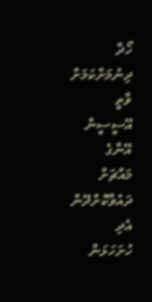ހޯދާ ދިނުމަށްކަމަށް ވާތީ އޭސީސީން އޭނާގެ މައްޗަށް ދައުވާކޮށްދޭން އެދި ހުށަހަޅަން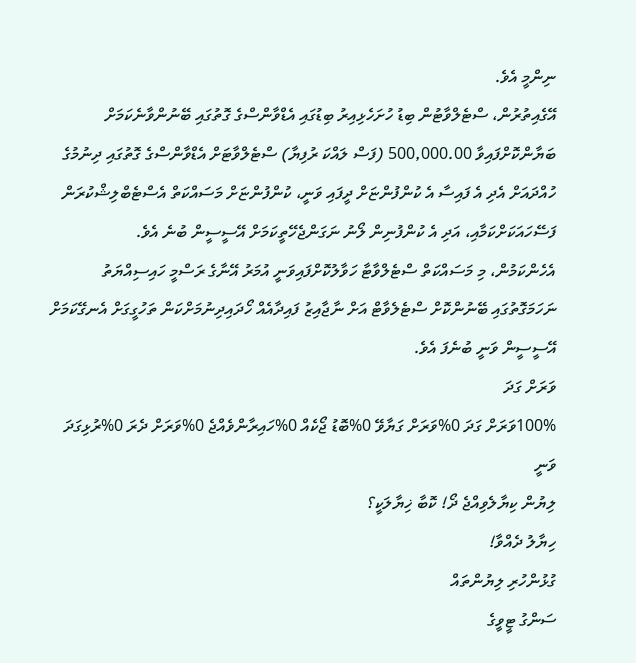ނިންމީ އެވެ.
އޭގެއިތުރުން، ސްޓެލްވާޓުން ބިޑު ހުށަހެޅިއިރު ބިޑުގައި އެޑްވާންސްގެ ގޮތުގައި ބޭނުންވާނެކަމަށް ބަޔާންކޮށްފައިވާ 500,000.00 (ފަސް ލައްކަ ރުފިޔާ) ސްޓެލްވާޓަށް އެޑްވާންސްގެ ގޮތުގައި ދިނުމުގެ ހުއްދައަށް އެދި އެ ފައިސާ އެ ކުންފުންޏަށް ދީފައި ވަނީ، ކުންފުންޏަށް މަސައްކަތް އެސްޓެބްލިޝްކުރަން ފަސޭހައަކަށްކަމާއި، އަދި އެ ކުންފުނިން ލޯނު ނަގަންޖެހޭތީކަމަށް އޭސީސީން ބުނެ އެވެ.
އެހެންކަމުން، މި މަސައްކަތް ސްޓެލްވާޓާ ހަވާލުކޮށްފައިވަނީ އުމަރު އޭނާގެ ރަސްމީ ހައިސިއްޔަތު ނަހަމަގޮތުގައި ބޭނުންކޮށް ސްޓެލެވާޓް އަށް ނާޖާއިޒު ފައިދާއެއް ހޯދައިދިނުމަށްކަން ތަހުގީގަށް އެނގޭކަމަށް އޭސީސީން ވަނީ ބުނެފަ އެވެ.
ވަރަށް ގަދަ
100%ވަރަށް ގަދަ 0%ވަރަށް ގަޔާވޭ 0%ބޮޑު ޖޯކެއް 0%ހައިރާންވެއްޖެ 0%ވަރަށް ދެރަ 0%ރުޅިގަދަ ވަނީ
ލިޔުން ކިޔާލެވިއްޖެ ދޯ! ކޮބާ ޚިޔާލަކީ؟
ހިޔާލު ދެއްވާ!
ގުޅުންހުރި ލިޔުންތައް
ސަންގު ޓީވީގެ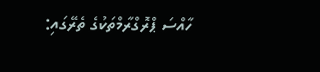ހާއްސަ ޕްރޮގްރާމްތަކުގެ ތެރޭގައި: